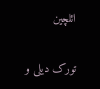ائلچین

تورک دیلی و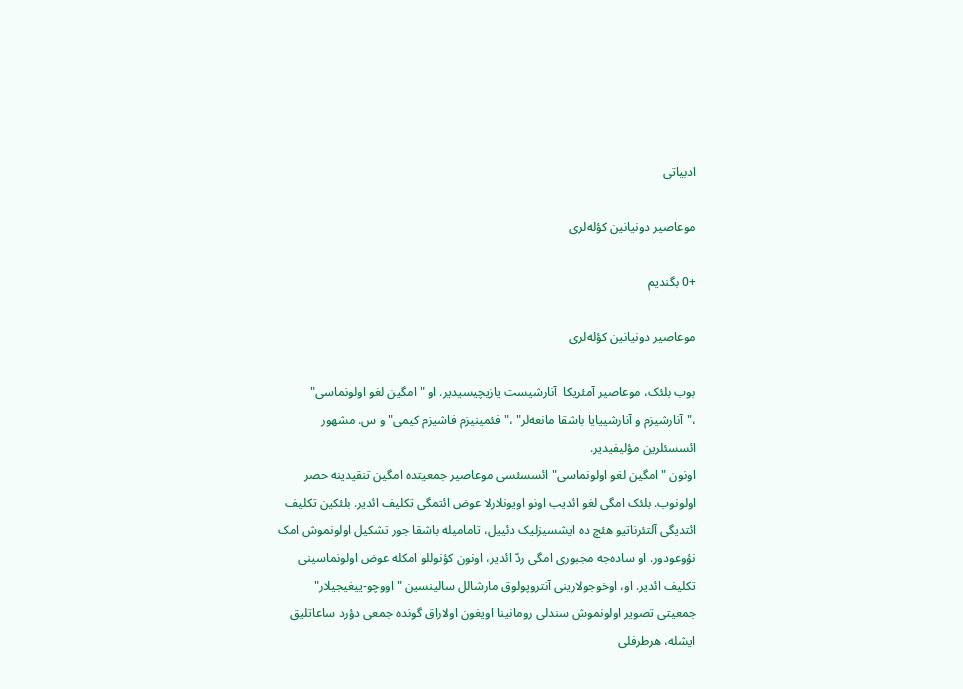ادبیاتی

موعاصیر دونیانین کؤله‌لری

+0 بگندیم

موعاصیر دونیانین کؤله‌لری

بوب بلئک، موعاصیر آمئریکا  آنارشیست یازیچیسیدیر. او "امگین لغو اولونماسی" ،"آنارشیزم و آنارشییایا باشقا مانعه‌لر" ،"فئمینیزم فاشیزم کیمی" و س. مشهور ائسسئلرین مؤلیفیدیر.
اونون "امگین لغو اولونماسی" ائسسئسی موعاصیر جمعیتده امگین تنقیدینه حصر اولونوب. بلئک امگی لغو ائدیب اونو اویونلارلا عوض ائتمگی تکلیف ائدیر. بلئکین تکلیف ائتدیگی آلتئرناتیو هئچ ده ایشسیزلیک دئییل، تامامیله باشقا جور تشکیل اولونموش امک نؤوعودور. او ساده‌جه مجبوری امگی ردّ ائدیر، اونون کؤنوللو امکله عوض اولونماسینی تکلیف ائدیر. او، اوخوجولارینی آنتروپولوق مارشالل سالینسین "اووچو-ییغیجیلار" جمعیتی تصویر اولونموش سندلی رومانینا اویغون اولاراق گونده جمعی دؤرد ساعاتلیق ایشله، هرطرفلی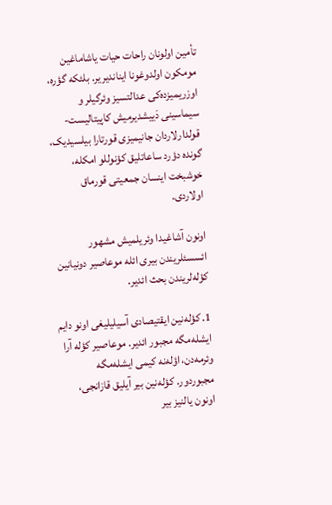تأمین اولونان راحات حیات یاشاماغین مومکون اولدوغونا ایناندیریر. بلئکه گؤره، اوزریمیزده‌کی عدالتسیز وئرگیلر و سیماسینی دَییشدیرمیش کاپیتالیست-قولدارلاردان جانیمیزی قورتارا بیلسیدیک، گونده دؤرد ساعاتلیق کؤنوللو امکله، خوشبخت اینسان جمعیتی قورماق اولاردی.

اونون آشاغیدا وئریلمیش مشهور ائسسئلریندن بیری ائله موعاصیر دونیانین کؤله‌لریندن بحث ائدیر.

1. کؤله‌نین ایقتیصادی آسیلیلیغی اونو دایم ایشله‌مگه مجبور ائدیر. موعاصیر کؤله آرا وئرمه‌دن، اؤله‌نه کیمی ایشله‌مگه مجبوردور. کؤله‌نین بیر آیلیق قازانجی، اونون یالنیز بیر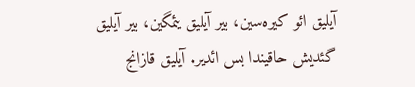آیلیق ائو کیره‌سین، بیر آیلیق یئمگین، بیر آیلیق گئدیش حاقیندا بس ائدیر. آیلیق قازانج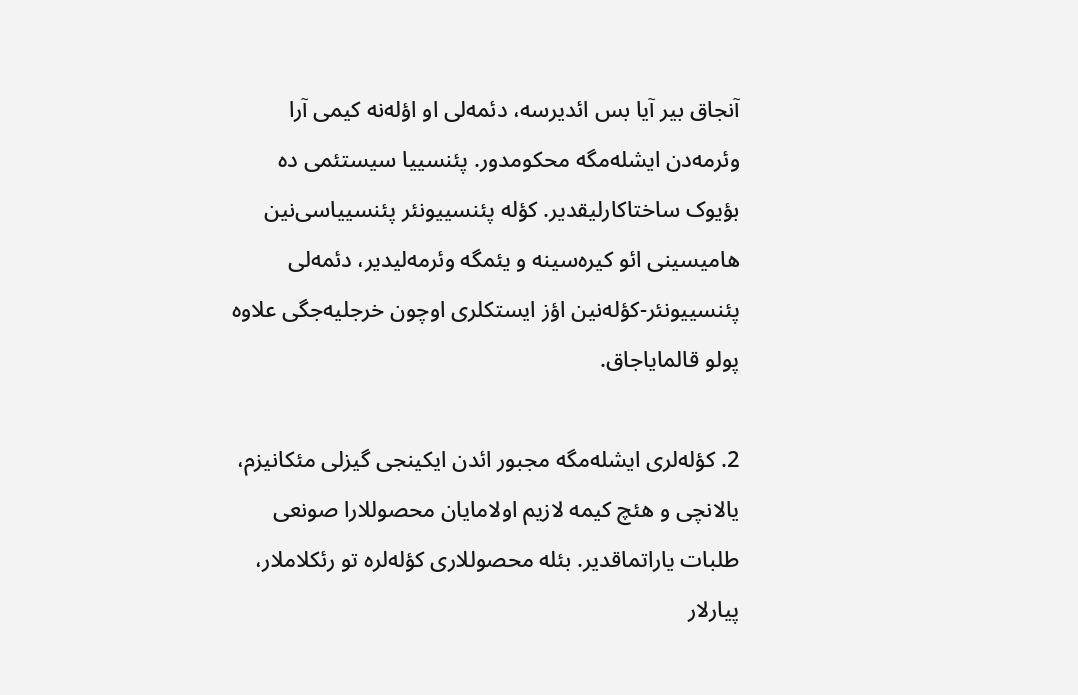آنجاق بیر آیا بس ائدیرسه، دئمه‌لی او اؤله‌نه کیمی آرا وئرمه‌دن ایشله‌مگه محکومدور. پئنسییا سیستئمی ده بؤیوک ساختاکارلیقدیر. کؤله پئنسییونئر پئنسییاسی‌نین هامیسینی ائو کیره‌سینه و یئمگه وئرمه‌لیدیر، دئمه‌لی پئنسییونئر-کؤله‌نین اؤز ایستکلری اوچون خرجلیه‌جگی علاوه پولو قالمایاجاق.

2. کؤله‌لری ایشله‌مگه مجبور ائدن ایکینجی گیزلی مئکانیزم، یالانچی و هئچ کیمه لازیم اولامایان محصوللارا صونعی طلبات یاراتماقدیر. بئله محصوللاری کؤله‌لره تو رئکلاملار، پیارلار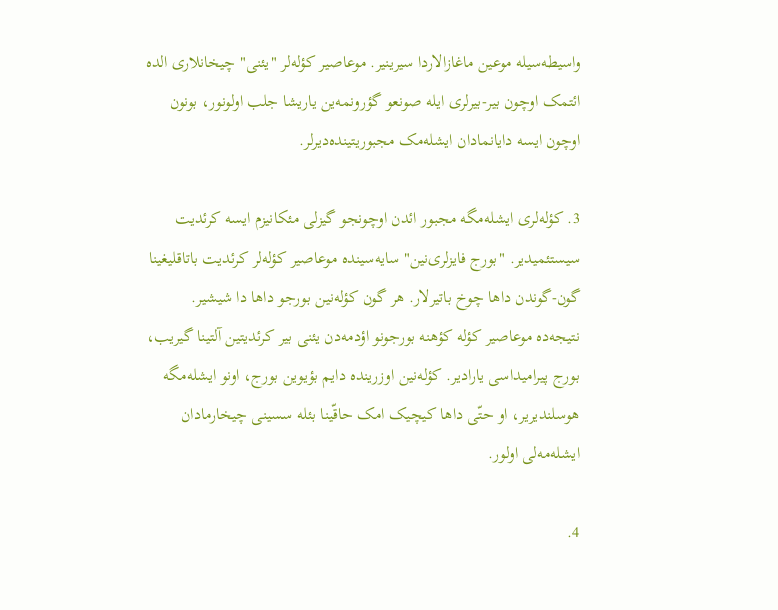واسیطه‌سیله موعین ماغازالاردا سیرینیر. موعاصیر کؤله‌لر "یئنی" چیخانلاری الده ائتمک اوچون بیر-بیرلری ایله صونعو گؤرونمه‌ین یاریشا جلب اولونور، بونون اوچون ایسه دایانمادان ایشله‌مک مجبوریتینده‌دیرلر.

3. کؤله‌لری ایشله‌مگه مجبور ائدن اوچونجو گیزلی مئکانیزم ایسه کرئدیت سیستئمیدیر. "بورج فایزلری‌نین" سایه‌سینده موعاصیر کؤله‌لر کرئدیت باتاقلیغینا گون-گوندن داها چوخ باتیرلار. هر گون کؤله‌نین بورجو داها دا شیشیر. نتیجه‌ده موعاصیر کؤله کؤهنه بورجونو اؤدمه‌دن یئنی بیر کرئدیتین آلتینا گیریب، بورج پیرامیداسی یارادیر. کؤله‌نین اوزرینده دایم بؤیوین بورج، اونو ایشله‌مگه هوسلندیریر، او حتّی داها کیچیک امک حاقّینا بئله سسینی چیخارمادان ایشله‌مه‌لی اولور.

4.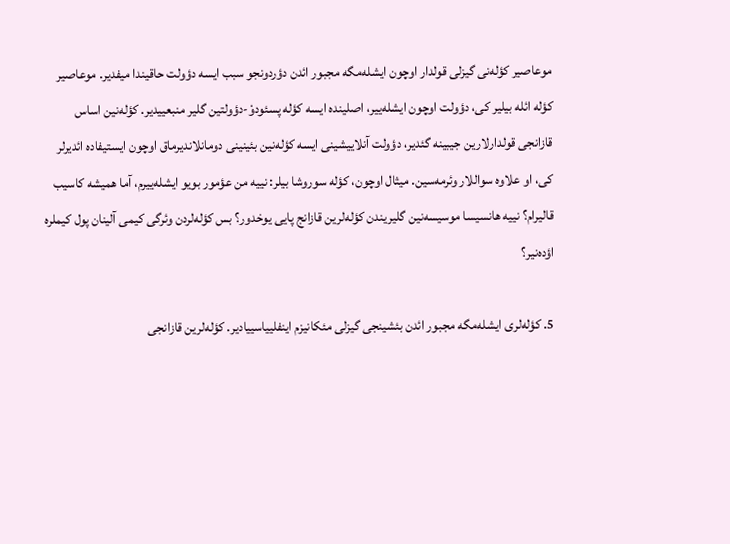موعاصیر کؤله‌نی گیزلی قولدار اوچون ایشله‌مگه مجبور ائدن دؤردونجو سبب ایسه دؤولت حاقیندا میفدیر. موعاصیر کؤله ائله بیلیر کی، دؤولت اوچون ایشله‌ییر، اصلینده ایسه کؤله پسئودوْ-دؤولتین گلیر منبعییدیر. کؤله‌نین اساس قازانجی قولدارلارین جیبینه گئدیر، دؤولت آنلاییشینی ایسه کؤله‌نین بئینینی دومانلاندیرماق اوچون ایستیفاده ائدیرلر کی، او علاوه سواللار وئرمه‌سین. میثال اوچون، کؤله سوروشا بیلر: نییه من عؤمور بویو ایشله‌ییرم، آما همیشه کاسیب قالیرام؟ نییه هانسیسا موسیسه‌نین گلیریندن کؤله‌لرین قازانج پایی یوخدور؟ بس کؤله‌لردن وئرگی کیمی آلینان پول کیملره اؤده‌نیر؟

5. کؤله‌لری ایشله‌مگه مجبور ائدن بئشینجی گیزلی مئکانیزم اینفلییاسییادیر. کؤله‌لرین قازانجی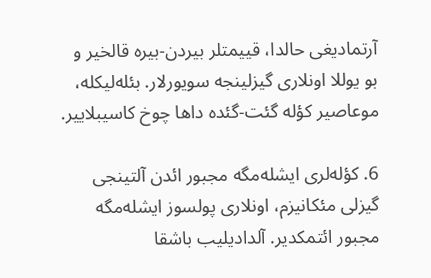آرتمادیغی حالدا، قییمتلر بیردن-بیره قالخیر و بو یوللا اونلاری گیزلینجه سویورلار. بئله‌لیکله، موعاصیر کؤله گئت-گئده داها چوخ کاسیبلاییر.

6. کؤله‌لری ایشله‌مگه مجبور ائدن آلتینجی گیزلی مئکانیزم، اونلاری پولسوز ایشله‌مگه مجبور ائتمکدیر. آلدادیلیب باشقا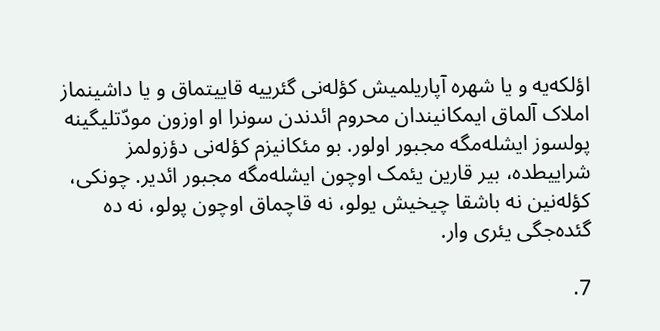اؤلکه‌یه و یا شهره آپاریلمیش کؤله‌نی گئرییه قاییتماق و یا داشینماز املاک آلماق ایمکانیندان محروم ائدندن سونرا او اوزون مودّتلیگینه پولسوز ایشله‌مگه مجبور اولور. بو مئکانیزم کؤله‌نی دؤزولمز شراییطده، بیر قارین یئمک اوچون ایشله‌مگه مجبور ائدیر. چونکی، کؤله‌نین نه باشقا چیخیش یولو، نه قاچماق اوچون پولو، نه ده گئده‌جگی یئری وار.

7.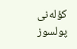کؤله‌نی پولسوز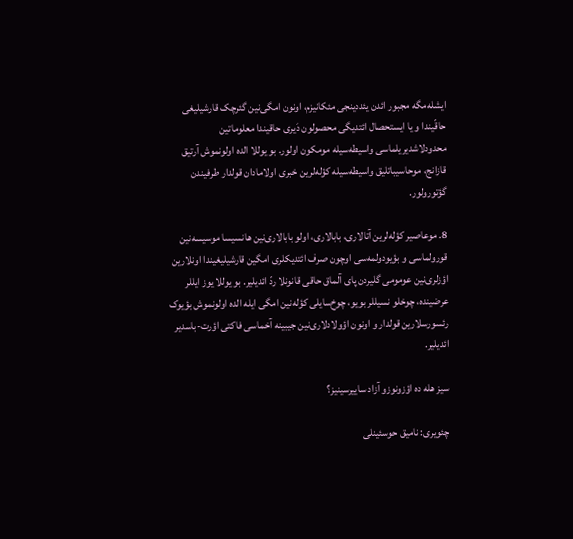ایشله‌مگه مجبور ائدن یئددینجی مئکانیزم، اونون امگی‌نین گئرچک قارشیلیغی حاقّیندا و یا ایستحصال ائتدیگی محصولون دَیری حاقیندا معلوماتین محدودلاشدیریلماسی واسیطه‌سیله مومکون اولور. بو یوللا الده اولونموش آرتیق قازانج، موحاسیباتلیق واسیطه‌سیله کؤله‌لرین خبری اولامادان قولدار طرفیندن گؤتورولور.

8. موعاصیر کؤله‌لرین آتالاری، بابالاری، اولو بابالاری‌نین هانسیسا موسیسه‌نین قورولماسی و بؤیودولمه‌سی اوچون صرف ائتدیکلری امگین قارشیلیغیندا اونلارین اؤزلری‌نین عومومی گلیردن پای آلماق حاقی قانونلا ردّ ائدیلیر. بو یوللا یوز ایللر عرضینده، چوخلو نسیللر بویو، چوخ‌سایلی کؤله‌نین امگی ایله الده اولونموش بؤیوک رئسورسلارین قولدار و اونون اؤولادلاری‌نین جیبینه آخماسی فاکتی اؤرت-باسدیر ائدیلیر.

سیز هله ده اؤزونوزو آزاد ساییرسینیز؟

چئویری: نامیق حوسئینلی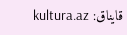قایناق: kultura.az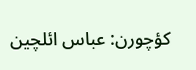کؤچورن: عباس ائلچین